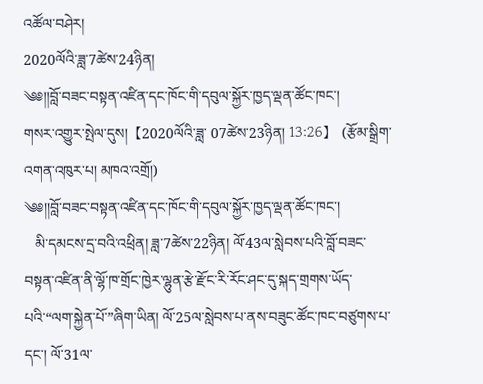འཚོལ་བཤེར།
2020ལོའི་ཟླ་7ཚེས་24ཉིན།
༄༅།།བློ་བཟང་བསྟན་འཛིན་དང་ཁོང་གི་དབུལ་སྐྱོར་ཁྱད་ལྡན་ཚོང་ཁང་།
གསར་འགྱུར་སྤེལ་དུས།  【2020ལོའི་ཟླ་ 07ཚེས་23ཉིན། 13:26】   (རྩོམ་སྒྲིག་འགན་འཁུར་པ། མཁའ་འགྲོ།)
༄༅།།བློ་བཟང་བསྟན་འཛིན་དང་ཁོང་གི་དབུལ་སྐྱོར་ཁྱད་ལྡན་ཚོང་ཁང་།
   མི་དམངས་དྲ་བའི་འཕྲིན། ཟླ་7ཚེས་22ཉིན། ལོ་43ལ་སླེབས་པའི་བློ་བཟང་བསྟན་འཛིན་ནི་ལྷོ་ཁ་གྲོང་ཁྱེར་ལྷུན་རྩེ་རྫོང་རི་རོང་ཤང་དུ་སྐད་གྲགས་ཡོད་པའི་“ལག་སྐྱེན་པོ་”ཞིག་ཡིན། ལོ་25ལ་སླེབས་པ་ནས་བཟུང་ཚོང་ཁང་བཙུགས་པ་དང་། ལོ་31ལ་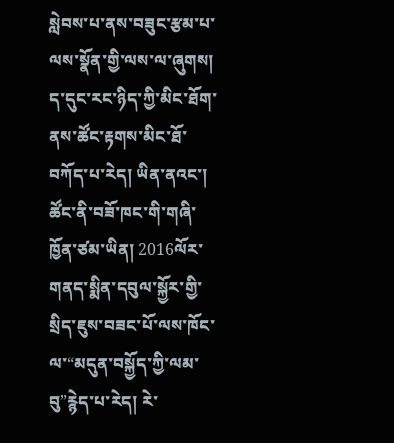སླེབས་པ་ནས་བཟུང་རྩམ་པ་ལས་སྣོན་གྱི་ལས་ལ་ཞུགས། ད་དུང་རང་ཉིད་ཀྱི་མིང་ཐོག་ནས་ཚོང་རྟགས་མིང་ཐོ་བཀོད་པ་རེད། ཡིན་ནའང་། ཚོང་ནི་བཟོ་ཁང་གི་གཞི་ཁྱོན་ཙམ་ཡིན། 2016ལོར་གནད་སྨིན་དབུལ་སྐྱོར་གྱི་སྲིད་ཇུས་བཟང་པོ་ལས་ཁོང་ལ་“མདུན་བསྐྱོད་ཀྱི་ལམ་བུ”རྙེད་པ་རེད། རེ་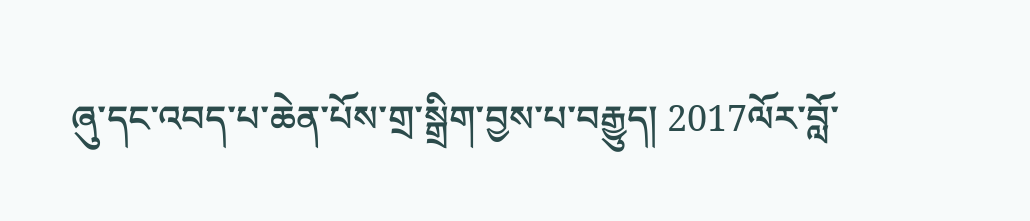ཞུ་དང་འབད་པ་ཆེན་པོས་གྲ་སྒྲིག་བྱས་པ་བརྒྱུད། 2017ལོར་བློ་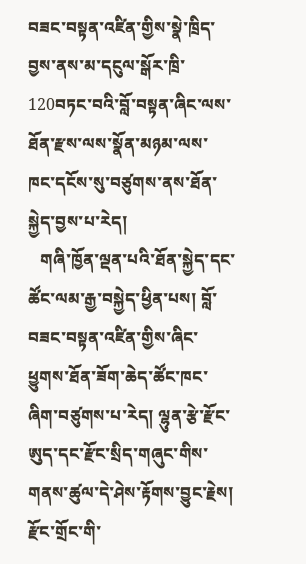བཟང་བསྟན་འཛིན་གྱིས་སྣེ་ཁྲིད་བྱས་ནས་མ་དངུལ་སྒོར་ཁྲི་120བཏང་བའི་བློ་བསྟན་ཞིང་ལས་ཐོན་རྫས་ལས་སྣོན་མཉམ་ལས་ཁང་དངོས་སུ་བཙུགས་ནས་ཐོན་སྐྱེད་བྱས་པ་རེད།
   གཞི་ཁྱོན་ལྡན་པའི་ཐོན་སྐྱེད་དང་ཚོང་ལམ་རྒྱ་བསྐྱེད་ཕྱིན་པས། བློ་བཟང་བསྟན་འཛིན་གྱིས་ཞིང་ཕྱུགས་ཐོན་ཟོག་ཆེད་ཚོང་ཁང་ཞིག་བཙུགས་པ་རེད། ལྷུན་རྩེ་རྫོང་ཨུད་དང་རྫོང་སྲིད་གཞུང་གིས་གནས་ཚུལ་དེ་ཤེས་རྟོགས་བྱུང་རྗེས། རྫོང་གྲོང་གི་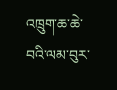འཁྲུག་ཆ་ཆེ་བའི་ལམ་བུར་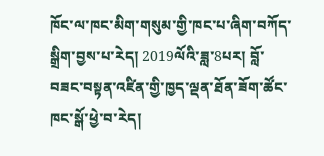ཁོང་ལ་ཁང་མིག་གསུམ་གྱི་ཁང་པ་ཞིག་བཀོད་སྒྲིག་བྱས་པ་རེད། 2019ལོའི་ཟླ་8པར། བློ་བཟང་བསྟན་འཛིན་གྱི་ཁྱད་ལྡན་ཐོན་ཟོག་ཚོང་ཁང་སྒོ་ཕྱེ་བ་རེད།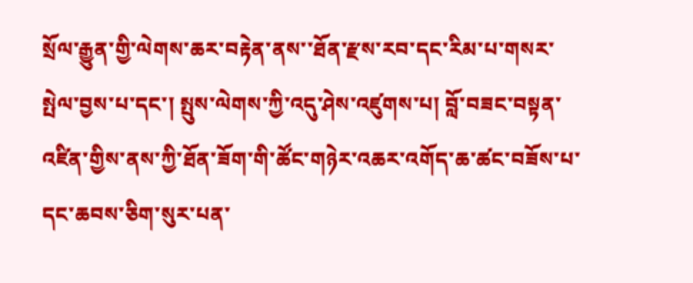སྲོལ་རྒྱུན་གྱི་ལེགས་ཆར་བརྟེན་ནས་་ཐོན་རྫས་རབ་དང་རིམ་པ་གསར་སྤེལ་བྱས་པ་དང་། སྤུས་ལེགས་ཀྱི་འདུ་ཤེས་འཛུགས་པ། བློ་བཟང་བསྟན་འཛིན་གྱིས་ནས་ཀྱི་ཐོན་ཟོག་གི་ཚོང་གཉེར་འཆར་འགོད་ཆ་ཚང་བཟོས་པ་དང་ཆབས་ཅིག་སུར་པན་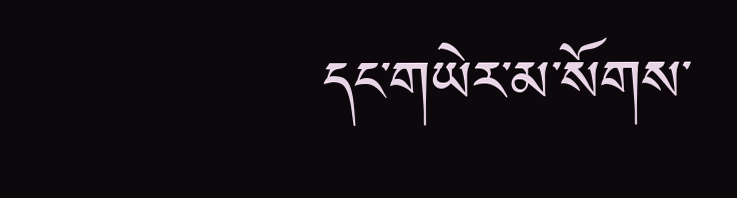དང་གཡེར་མ་སོགས་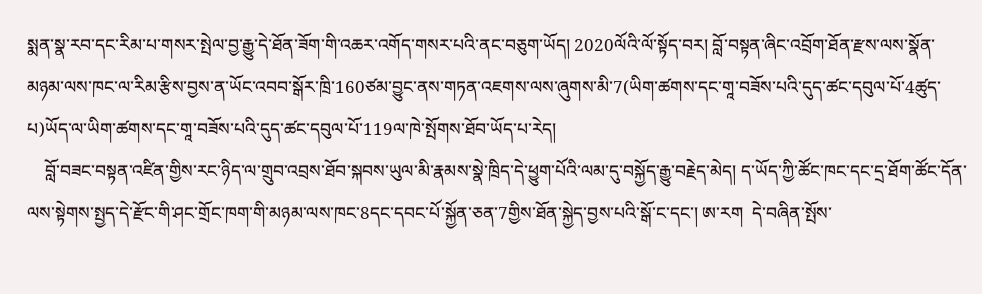སྨན་སྣ་རབ་དང་རིམ་པ་གསར་སྤེལ་བྱ་རྒྱུ་དེ་ཐོན་ཟོག་གི་འཆར་འགོད་གསར་པའི་ནང་བཅུག་ཡོད། 2020ལོའི་ལོ་སྟོད་བར། བློ་བསྟན་ཞིང་འབྲོག་ཐོན་རྫས་ལས་སྣོན་མཉམ་ལས་ཁང་ལ་རིམ་རྩིས་བྱས་ན་ཡོང་འབབ་སྒོར་ཁྲི་160ཙམ་བྱུང་ནས་གཏན་འཇགས་ལས་ཞུགས་མི་7(ཡིག་ཚགས་དང་གཱ་བཟོས་པའི་དུད་ཚང་དབུལ་པོ་4ཚུད་པ)ཡོད་ལ་ཡིག་ཚགས་དང་གཱ་བཟོས་པའི་དུད་ཚང་དབུལ་པོ་119ལ་ཁེ་སྤོགས་ཐོབ་ཡོད་པ་རེད།
    བློ་བཟང་བསྟན་འཛིན་གྱིས་རང་ཉིད་ལ་གྲུབ་འབྲས་ཐོབ་སྐབས་ཡུལ་མི་རྣམས་སྣེ་ཁྲིད་དེ་ཕྱུག་པོའི་ལམ་དུ་བསྐྱོད་རྒྱུ་བརྗེད་མེད། ད་ཡོད་ཀྱི་ཚོང་ཁང་དང་དྲ་ཐོག་ཚོང་དོན་ལས་སྟེགས་སྤྱད་དེ་རྫོང་གི་ཤང་གྲོང་ཁག་གི་མཉམ་ལས་ཁང་8དང་དབང་པོ་སྐྱོན་ཅན་7གྱིས་ཐོན་སྐྱེད་བྱས་པའི་སྒོ་ང་དང་། ཨ་རག  དེ་བཞིན་སྤོས་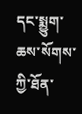དང་སྨྱུག་ཆས་སོགས་ཀྱི་ཐོན་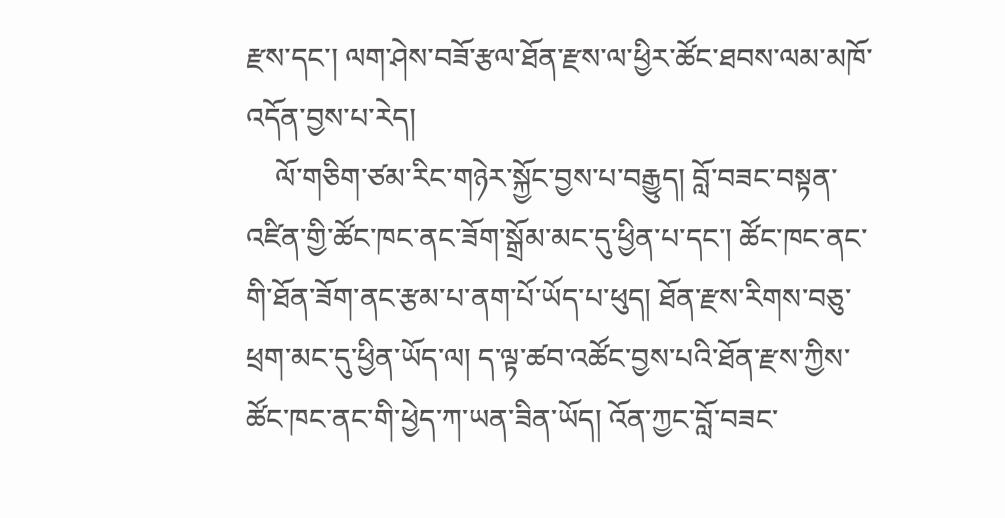རྫས་དང་། ལག་ཤེས་བཟོ་རྩལ་ཐོན་རྫས་ལ་ཕྱིར་ཚོང་ཐབས་ལམ་མཁོ་འདོན་བྱས་པ་རེད།
    ལོ་གཅིག་ཙམ་རིང་གཉེར་སྐྱོང་བྱས་པ་བརྒྱུད། བློ་བཟང་བསྟན་འཛིན་གྱི་ཚོང་ཁང་ནང་ཟོག་སྒྲོམ་མང་དུ་ཕྱིན་པ་དང་། ཚོང་ཁང་ནང་གི་ཐོན་ཟོག་ནང་རྩམ་པ་ནག་པོ་ཡོད་པ་ཕུད། ཐོན་རྫས་རིགས་བཅུ་ཕྲག་མང་དུ་ཕྱིན་ཡོད་ལ། ད་ལྟ་ཚབ་འཚོང་བྱས་པའི་ཐོན་རྫས་ཀྱིས་ཚོང་ཁང་ནང་གི་ཕྱེད་ཀ་ཡན་ཟིན་ཡོད། འོན་ཀྱང་བློ་བཟང་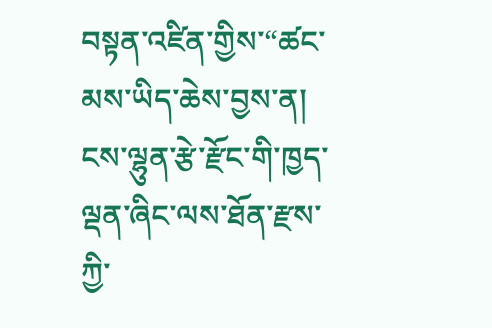བསྟན་འཛིན་གྱིས་“ཚང་མས་ཡིད་ཆེས་བྱས་ན། ངས་ལྷུན་རྩེ་རྫོང་གི་ཁྱད་ལྡན་ཞིང་ལས་ཐོན་རྫས་ཀྱི་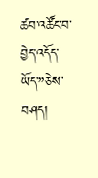ཚབ་འཚོང་བ་བྱེད་འདོད་ཡོད་”ཅེས་བཤད།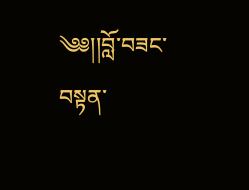༄༅།།བློ་བཟང་བསྟན་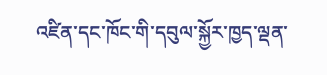འཛིན་དང་ཁོང་གི་དབུལ་སྐྱོར་ཁྱད་ལྡན་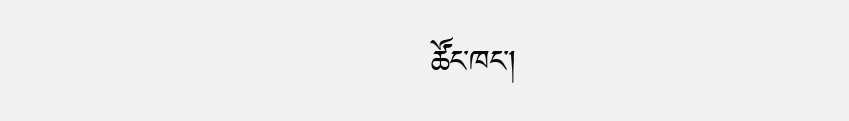ཚོང་ཁང་།